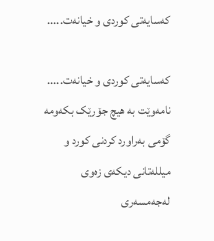کەسایەتی کوردی و خیانەت.....

کەسایەتی کوردی و خیانەت.....
نامەوێت بە ھیچ جۆرێک بکەومە گۆمی بەراورد کردنی کورد و میللەتانی دیکەی زەوی لەجەمسەری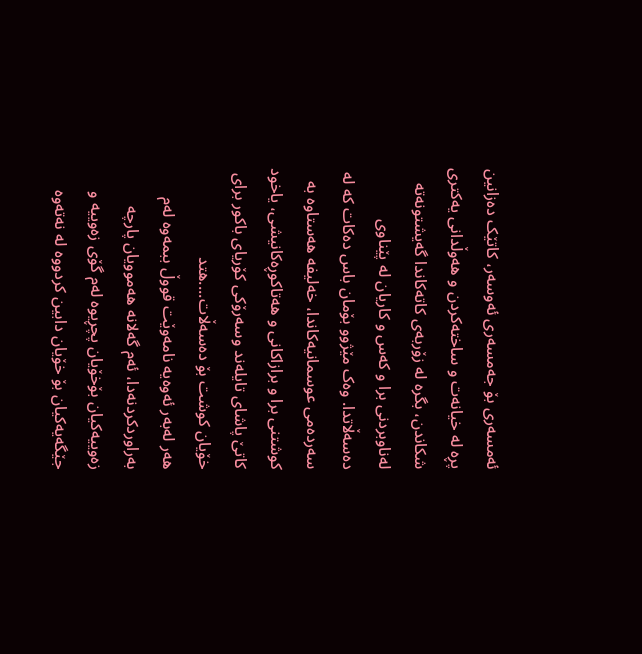ئەمسەری بۆ جەمسەری ئەوسەر، کاتێک دەزانین پڕە لە خیانەت و ساختەکردن و ھەوڵدانی یەکتری شکاندن، بگرە لە زۆربەی کاتەکاندا گەیشتونەتە لەناوبردنی برا و کەس و کاریان لە پێناوی دەسەڵاتدا. وەک مێژوو بۆمان باس دەکات کە لە سەردەمی عوسمانیەکاندا، خەلیفە ھەستاوە بە کوشتنی برا و برازاکانی و ھەتاکوڕەکانیشی، یاخود کاتێ پاشای تایلەند وسەرۆکی کۆریای باکور برای خۆیان کوشت بۆ دەسەڵات....ھتد
ھەر لەبەر ئەوەیە نامەوێت قووڵ ببمەوە لەم بەراوردکردنەدا، ئەم گەلانە ھەموویان پارچە زەوییەکیان بۆخۆیان پچڕیوە لەم گۆی زەوییە و جێگەیەکیان بۆ خۆیان دابین کردووە لە نەتەوە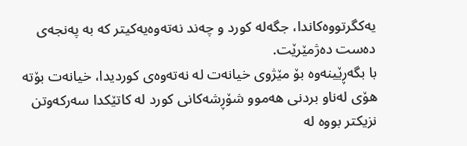یەکگرتووەکاندا، جگەلە کورد و چەند نەتەوەیەکیتر کە بە پەنجەی دەست دەژمێرێت.
با بگەڕێینەوە بۆ مێژوی خیانەت لە نەتەوەی کوردیدا، خیانەت بۆتە ھۆی لەناو بردنی ھەموو شۆڕشەکانی کورد لە کاتێکدا سەرکەوتن نزیکتر بووە لە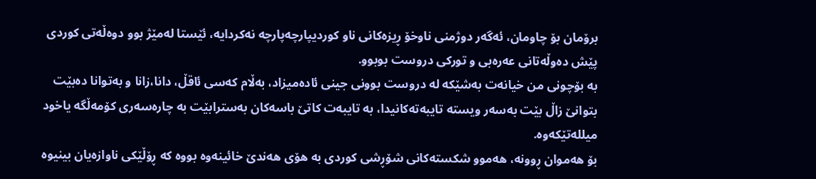برۆمان بۆ چاومان، ئەگەر دوژمنی ناوخۆ ڕیزەکانی ناو کوردیپارچەپارچە نەکردایە، ئێستا لەمێژ بوو دوەڵەتی کوردی پێش دەوڵەتانی عەرەبی و تورکی دروست بوبوو.
بە بۆچونی من خیانەت بەشێکە لە دروست بوونی جینی ئادەمیزاد، بەڵام کەسی ئاقڵ، دانا،زانا و بەتوانا دەبێت بتوانێ زاڵ بێت بەسەر ویستە تایبەتەکانیدا، بە تایبەت کاتێ باسەکان بەسترابێت بە چارەسەری کۆمەڵگە یاخود میللەتێکەوە.
بۆ ھەموان ڕوونە، ھەموو شکستەکانی شۆڕشی کوردی بە ھۆی ھەندێ خائینەوە بووە کە ڕۆڵێکی ناوازەیان بینیوە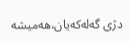دژی گەلەکەیان،ھەمیشە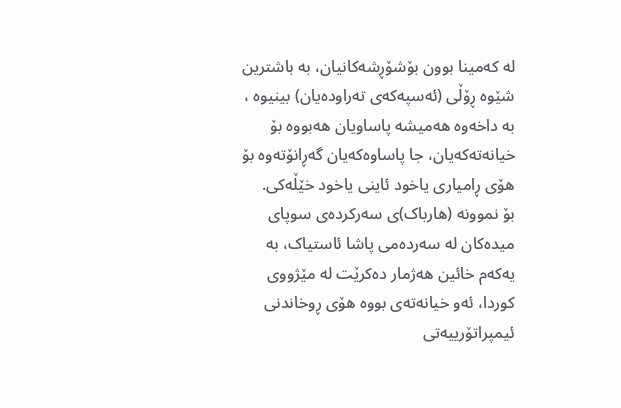لە کەمینا بوون بۆشۆڕشەکانیان، بە باشترین شێوە ڕۆڵی (ئەسپەکەی تەراودەیان) بینیوە ، بە داخەوە ھەمیشە پاساویان ھەبووە بۆ خیانەتەکەیان، جا پاساوەکەیان گەڕانۆتەوە بۆ ھۆی ڕامیاری یاخود ئاینی یاخود خێڵەکی.
بۆ نموونە (ھارباک)ی سەرکردەی سوپای میدەکان لە سەردەمی پاشا ئاستیاک، بە یەکەم خائین ھەژمار دەکرێت لە مێژووی کوردا، ئەو خیانەتەی بووە ھۆی ڕوخاندنی ئیمپراتۆرییەتی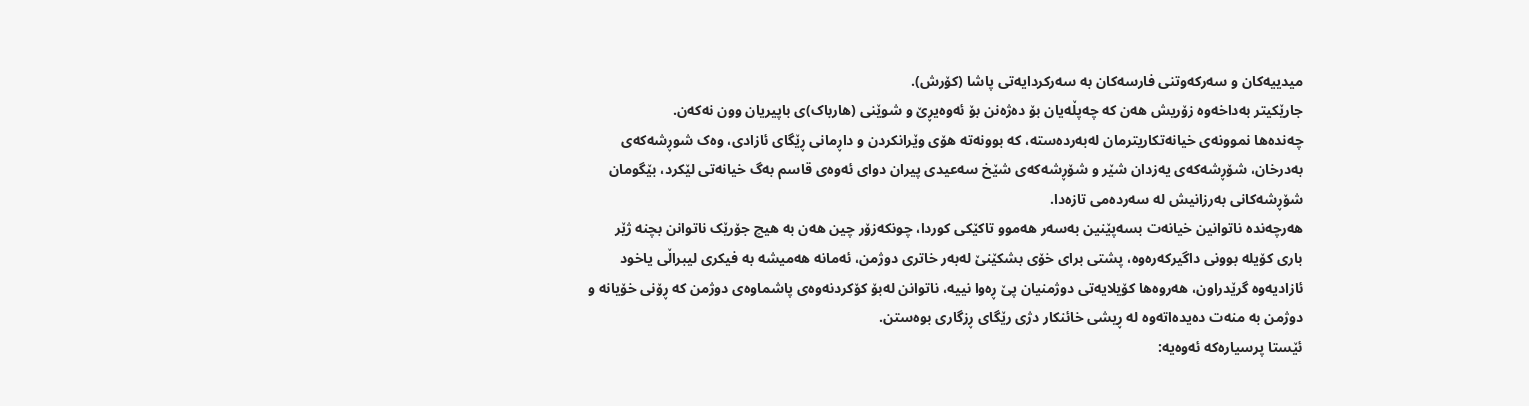میدییەکان و سەرکەوتنی فارسەکان بە سەرکردایەتی پاشا (کۆرش).
جارێکیتر بەداخەوە زۆریش ھەن کە چەپڵەیان بۆ دەژەنن بۆ ئەوەیڕێ و شوێنی (ھارباک)ی باپیریان وون نەکەن.
چەندەھا نموونەی خیانەتکاریترمان لەبەردەستە، کە بوونەتە ھۆی وێرانکردن و داڕمانی ڕێگای ئازادی، وەک شوڕشەکەی بەدرخان، شۆڕشەکەی یەزدان شێر و شۆڕشەکەی شێخ سەعیدی پیران دوای ئەوەی قاسم بەگ خیانەتی لێکرد، بێگومان شۆڕشەکانی بەرزانیش لە سەردەمی تازەدا.
ھەرچەندە ناتوانین خیانەت بسەپێنین بەسەر ھەموو تاکێکی کوردا، چونکەزۆر چین ھەن بە ھیچ جۆرێک ناتوانن بچنە ژێر باری کۆیلە بوونی داگیرکەرەوە، پشتی برای خۆی بشکێنێ لەبەر خاتری دوژمن، ئەمانە ھەمیشە بە فیکری لیبراڵی یاخود ئازادیەوە گرێدراون، ھەروەھا کۆیلایەتی دوژمنیان پێ ڕەوا نییە، ناتوانن لەبۆ کۆکردنەوەی پاشماوەی دوژمن کە ڕۆنی خۆیانە و دوژمن بە منەت دەیدەاتەوە لە ڕیشی خائنکار دژی رێگای ڕزگاری بوەستن.
ئێستا پرسیارەکە ئەوەیە: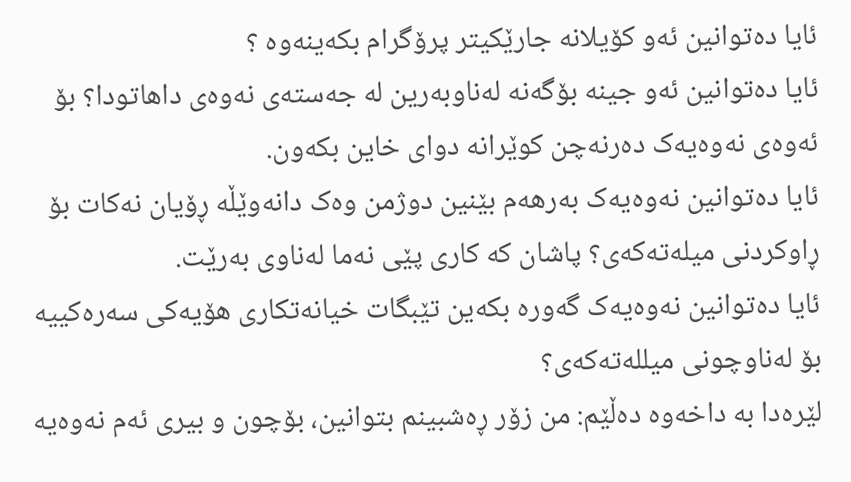ئایا دەتوانین ئەو کۆیلانە جارێکیتر پرۆگرام بکەینەوە ؟
ئایا دەتوانین ئەو جینە بۆگەنە لەناوبەرین لە جەستەی نەوەی داھاتودا؟ بۆ ئەوەی نەوەیەک دەرنەچن کوێرانە دوای خاین بکەون.
ئایا دەتوانین نەوەیەک بەرھەم بێنین دوژمن وەک دانەوێڵە ڕۆیان نەکات بۆ ڕاوکردنی میلەتەکەی؟ پاشان کە کاری پێی نەما لەناوی بەرێت.
ئایا دەتوانین نەوەیەک گەورە بکەین تێبگات خیانەتکاری ھۆیەکی سەرەکییە بۆ لەناوچونی میللەتەکەی؟
لێرەدا بە داخەوە دەڵێم: من زۆر ڕەشبینم بتوانین، بۆچون و بیری ئەم نەوەیە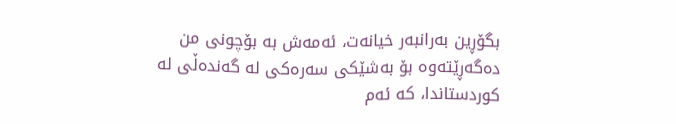بگۆڕین بەرانبەر خیانەت، ئەمەش بە بۆچونی من دەگەڕێتەوە بۆ بەشێکی سەرەکی لە گەندەڵی لە کوردستاندا، کە ئەم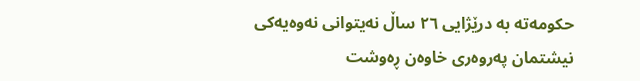حکومەتە بە درێژایی ٢٦ ساڵ نەیتوانی نەوەیەکی نیشتمان پەروەری خاوەن ڕەوشت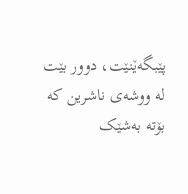پێبگەێنێت، دوور بێت لە ووشەی ناشرین کە بۆتە بەشێک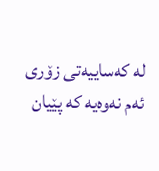لە کەساییەتی زۆری ئەم نەوەیە کە پێیان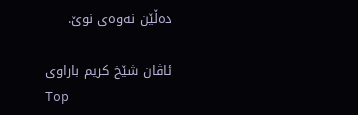دەڵێن نەوەی نوێ.

ئاڤان شێخ کریم باراوی
Top